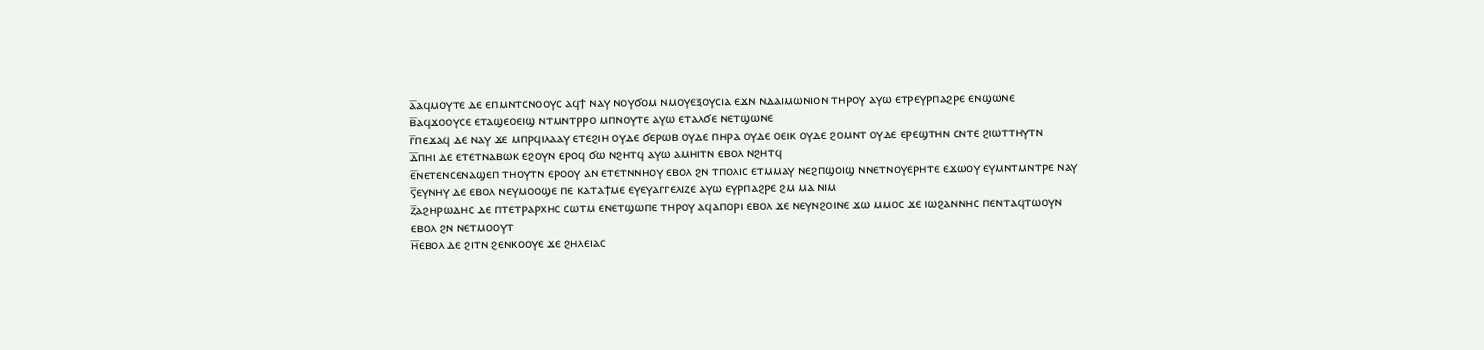ⲁ̅ⲁϥⲙⲟⲩⲧⲉ ⲇⲉ ⲉⲡⲙⲛⲧⲥⲛⲟⲟⲩⲥ ⲁϥϯ ⲛⲁⲩ ⲛⲟⲩϭⲟⲙ ⲛⲙⲟⲩⲉⲝⲟⲩⲥⲓⲁ ⲉϫⲛ ⲛⲇⲁⲓⲙⲱⲛⲓⲟⲛ ⲧⲏⲣⲟⲩ ⲁⲩⲱ ⲉⲧⲣⲉⲩⲣⲡⲁϩⲣⲉ ⲉⲛϣⲱⲛⲉ
ⲃ̅ⲁϥϫⲟⲟⲩⲥⲉ ⲉⲧⲁϣⲉⲟⲉⲓϣ ⲛⲧⲙⲛⲧⲣⲣⲟ ⲙⲡⲛⲟⲩⲧⲉ ⲁⲩⲱ ⲉⲧⲁⲗϭⲉ ⲛⲉⲧϣⲱⲛⲉ
ⲅ̅ⲡⲉϫⲁϥ ⲇⲉ ⲛⲁⲩ ϫⲉ ⲙⲡⲣϥⲓⲗⲁⲁⲩ ⲉⲧⲉϩⲓⲏ ⲟⲩⲇⲉ ϭⲉⲣⲱⲃ ⲟⲩⲇⲉ ⲡⲏⲣⲁ ⲟⲩⲇⲉ ⲟⲉⲓⲕ ⲟⲩⲇⲉ ϩⲟⲙⲛⲧ ⲟⲩⲇⲉ ⲉⲣⲉϣⲧⲏⲛ ⲥⲛⲧⲉ ϩⲓⲱⲧⲧⲏⲩⲧⲛ
ⲇ̅ⲡⲏⲓ ⲇⲉ ⲉⲧⲉⲧⲛⲁⲃⲱⲕ ⲉϩⲟⲩⲛ ⲉⲣⲟϥ ϭⲱ ⲛϩⲏⲧϥ ⲁⲩⲱ ⲁⲙⲏⲓⲧⲛ ⲉⲃⲟⲗ ⲛϩⲏⲧϥ
ⲉ̅ⲛⲉⲧⲉⲛⲥⲉⲛⲁϣⲉⲡ ⲧⲏⲟⲩⲧⲛ ⲉⲣⲟⲟⲩ ⲁⲛ ⲉⲧⲉⲧⲛⲛⲏⲟⲩ ⲉⲃⲟⲗ ϩⲛ ⲧⲡⲟⲗⲓⲥ ⲉⲧⲙⲙⲁⲩ ⲛⲉϩⲡϣⲟⲓϣ ⲛⲛⲉⲧⲛⲟⲩⲉⲣⲏⲧⲉ ⲉϫⲱⲟⲩ ⲉⲩⲙⲛⲧⲙⲛⲧⲣⲉ ⲛⲁⲩ
ⲋ̅ⲉⲩⲛⲏⲩ ⲇⲉ ⲉⲃⲟⲗ ⲛⲉⲩⲙⲟⲟϣⲉ ⲡⲉ ⲕⲁⲧⲁϯⲙⲉ ⲉⲩⲉⲩⲁⲅⲅⲉⲗⲓⲍⲉ ⲁⲩⲱ ⲉⲩⲣⲡⲁϩⲣⲉ ϩⲙ ⲙⲁ ⲛⲓⲙ
ⲍ̅ⲁϩⲏⲣⲱⲇⲏⲥ ⲇⲉ ⲡⲧⲉⲧⲣⲁⲣⲭⲏⲥ ⲥⲱⲧⲙ ⲉⲛⲉⲧϣⲱⲡⲉ ⲧⲏⲣⲟⲩ ⲁϥⲁⲡⲟⲣⲓ ⲉⲃⲟⲗ ϫⲉ ⲛⲉⲩⲛϩⲟⲓⲛⲉ ϫⲱ ⲙⲙⲟⲥ ϫⲉ ⲓⲱϩⲁⲛⲛⲏⲥ ⲡⲉⲛⲧⲁϥⲧⲱⲟⲩⲛ ⲉⲃⲟⲗ ϩⲛ ⲛⲉⲧⲙⲟⲟⲩⲧ
ⲏ̅ⲉⲃⲟⲗ ⲇⲉ ϩⲓⲧⲛ ϩⲉⲛⲕⲟⲟⲩⲉ ϫⲉ ϩⲏⲗⲉⲓⲁⲥ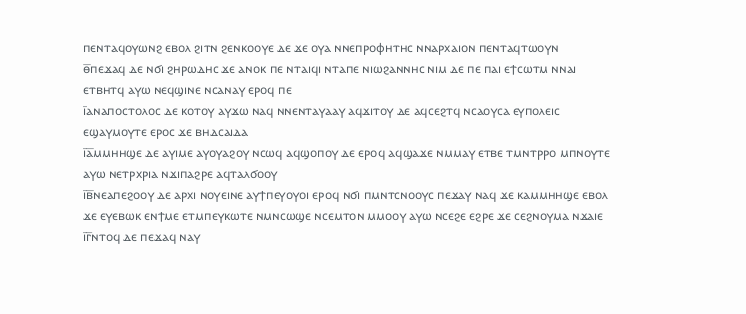ⲡⲉⲛⲧⲁϥⲟⲩⲱⲛϩ ⲉⲃⲟⲗ ϩⲓⲧⲛ ϩⲉⲛⲕⲟⲟⲩⲉ ⲇⲉ ϫⲉ ⲟⲩⲁ ⲛⲛⲉⲡⲣⲟⲫⲏⲧⲏⲥ ⲛⲛⲁⲣⲭⲁⲓⲟⲛ ⲡⲉⲛⲧⲁϥⲧⲱⲟⲩⲛ
ⲑ̅ⲡⲉϫⲁϥ ⲇⲉ ⲛϭⲓ ϩⲏⲣⲱⲇⲏⲥ ϫⲉ ⲁⲛⲟⲕ ⲡⲉ ⲛⲧⲁⲓϥⲓ ⲛⲧⲁⲡⲉ ⲛⲓⲱϩⲁⲛⲛⲏⲥ ⲛⲓⲙ ⲇⲉ ⲡⲉ ⲡⲁⲓ ⲉϯⲥⲱⲧⲙ ⲛⲛⲁⲓ ⲉⲧⲃⲏⲧϥ ⲁⲩⲱ ⲛⲉϥϣⲓⲛⲉ ⲛⲥⲁⲛⲁⲩ ⲉⲣⲟϥ ⲡⲉ
ⲓ̅ⲁⲛⲁⲡⲟⲥⲧⲟⲗⲟⲥ ⲇⲉ ⲕⲟⲧⲟⲩ ⲁⲩϫⲱ ⲛⲁϥ ⲛⲛⲉⲛⲧⲁⲩⲁⲁⲩ ⲁϥϫⲓⲧⲟⲩ ⲇⲉ ⲁϥⲥⲉϩⲧϥ ⲛⲥⲁⲟⲩⲥⲁ ⲉⲩⲡⲟⲗⲉⲓⲥ ⲉϣⲁⲩⲙⲟⲩⲧⲉ ⲉⲣⲟⲥ ϫⲉ ⲃⲏⲇⲥⲁⲓⲇⲁ
ⲓ̅ⲁ̅ⲙⲙⲏⲏϣⲉ ⲇⲉ ⲁⲩⲓⲙⲉ ⲁⲩⲟⲩⲁϩⲟⲩ ⲛⲥⲱϥ ⲁϥϣⲟⲡⲟⲩ ⲇⲉ ⲉⲣⲟϥ ⲁϥϣⲁϫⲉ ⲛⲙⲙⲁⲩ ⲉⲧⲃⲉ ⲧⲙⲛⲧⲣⲣⲟ ⲙⲡⲛⲟⲩⲧⲉ ⲁⲩⲱ ⲛⲉⲧⲣⲭⲣⲓⲁ ⲛϫⲓⲡⲁϩⲣⲉ ⲁϥⲧⲁⲗϭⲟⲟⲩ
ⲓ̅ⲃ̅ⲛⲉⲁⲡⲉϩⲟⲟⲩ ⲇⲉ ⲁⲣⲭⲓ ⲛⲟⲩⲉⲓⲛⲉ ⲁⲩϯⲡⲉⲩⲟⲩⲟⲓ ⲉⲣⲟϥ ⲛϭⲓ ⲡⲙⲛⲧⲥⲛⲟⲟⲩⲥ ⲡⲉϫⲁⲩ ⲛⲁϥ ϫⲉ ⲕⲁⲙⲙⲏⲏϣⲉ ⲉⲃⲟⲗ ϫⲉ ⲉⲩⲉⲃⲱⲕ ⲉⲛϯⲙⲉ ⲉⲧⲙⲡⲉⲩⲕⲱⲧⲉ ⲛⲙⲛⲥⲱϣⲉ ⲛⲥⲉⲙⲧⲟⲛ ⲙⲙⲟⲟⲩ ⲁⲩⲱ ⲛⲥⲉϩⲉ ⲉϩⲣⲉ ϫⲉ ⲥⲉϩⲛⲟⲩⲙⲁ ⲛϫⲁⲓⲉ
ⲓ̅ⲅ̅ⲛⲧⲟϥ ⲇⲉ ⲡⲉϫⲁϥ ⲛⲁⲩ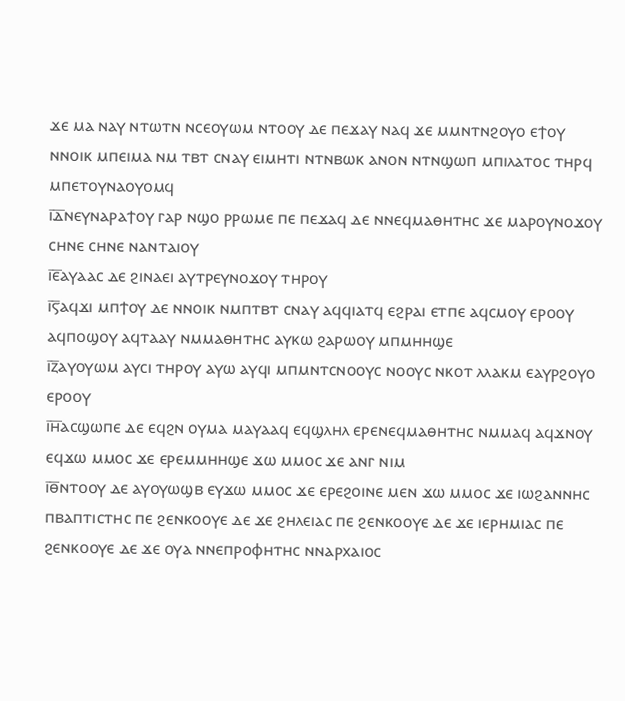ϫⲉ ⲙⲁ ⲛⲁⲩ ⲛⲧⲱⲧⲛ ⲛⲥⲉⲟⲩⲱⲙ ⲛⲧⲟⲟⲩ ⲇⲉ ⲡⲉϫⲁⲩ ⲛⲁϥ ϫⲉ ⲙⲙⲛⲧⲛϩⲟⲩⲟ ⲉϯⲟⲩ ⲛⲛⲟⲓⲕ ⲙⲡⲉⲓⲙⲁ ⲛⲙ ⲧⲃⲧ ⲥⲛⲁⲩ ⲉⲓⲙⲏⲧⲓ ⲛⲧⲛⲃⲱⲕ ⲁⲛⲟⲛ ⲛⲧⲛϣⲱⲡ ⲙⲡⲓⲗⲁⲧⲟⲥ ⲧⲏⲣϥ ⲙⲡⲉⲧⲟⲩⲛⲁⲟⲩⲟⲙϥ
ⲓ̅ⲇ̅ⲛⲉⲩⲛⲁⲣⲁϯⲟⲩ ⲅⲁⲣ ⲛϣⲟ ⲣⲣⲱⲙⲉ ⲡⲉ ⲡⲉϫⲁϥ ⲇⲉ ⲛⲛⲉϥⲙⲁⲑⲏⲧⲏⲥ ϫⲉ ⲙⲁⲣⲟⲩⲛⲟϫⲟⲩ ⲥⲏⲛⲉ ⲥⲏⲛⲉ ⲛⲁⲛⲧⲁⲓⲟⲩ
ⲓ̅ⲉ̅ⲁⲩⲁⲁⲥ ⲇⲉ ϩⲓⲛⲁⲉⲓ ⲁⲩⲧⲣⲉⲩⲛⲟϫⲟⲩ ⲧⲏⲣⲟⲩ
ⲓ̅ⲋ̅ⲁϥϫⲓ ⲙⲡϯⲟⲩ ⲇⲉ ⲛⲛⲟⲓⲕ ⲛⲙⲡⲧⲃⲧ ⲥⲛⲁⲩ ⲁϥϥⲓⲁⲧϥ ⲉϩⲣⲁⲓ ⲉⲧⲡⲉ ⲁϥⲥⲙⲟⲩ ⲉⲣⲟⲟⲩ ⲁϥⲡⲟϣⲟⲩ ⲁϥⲧⲁⲁⲩ ⲛⲙⲙⲁⲑⲏⲧⲏⲥ ⲁⲩⲕⲱ ϩⲁⲣⲱⲟⲩ ⲙⲡⲙⲏⲏϣⲉ
ⲓ̅ⲍ̅ⲁⲩⲟⲩⲱⲙ ⲁⲩⲥⲓ ⲧⲏⲣⲟⲩ ⲁⲩⲱ ⲁⲩϥⲓ ⲙⲡⲙⲛⲧⲥⲛⲟⲟⲩⲥ ⲛⲟⲟⲩⲥ ⲛⲕⲟⲧ ⲗⲗⲁⲕⲙ ⲉⲁⲩⲣϩⲟⲩⲟ ⲉⲣⲟⲟⲩ
ⲓ̅ⲏ̅ⲁⲥϣⲱⲡⲉ ⲇⲉ ⲉϥϩⲛ ⲟⲩⲙⲁ ⲙⲁⲩⲁⲁϥ ⲉϥϣⲗⲏⲗ ⲉⲣⲉⲛⲉϥⲙⲁⲑⲏⲧⲏⲥ ⲛⲙⲙⲁϥ ⲁϥϫⲛⲟⲩ ⲉϥϫⲱ ⲙⲙⲟⲥ ϫⲉ ⲉⲣⲉⲙⲙⲏⲏϣⲉ ϫⲱ ⲙⲙⲟⲥ ϫⲉ ⲁⲛⲅ ⲛⲓⲙ
ⲓ̅ⲑ̅ⲛⲧⲟⲟⲩ ⲇⲉ ⲁⲩⲟⲩⲱϣⲃ ⲉⲩϫⲱ ⲙⲙⲟⲥ ϫⲉ ⲉⲣⲉϩⲟⲓⲛⲉ ⲙⲉⲛ ϫⲱ ⲙⲙⲟⲥ ϫⲉ ⲓⲱϩⲁⲛⲛⲏⲥ ⲡⲃⲁⲡⲧⲓⲥⲧⲏⲥ ⲡⲉ ϩⲉⲛⲕⲟⲟⲩⲉ ⲇⲉ ϫⲉ ϩⲏⲗⲉⲓⲁⲥ ⲡⲉ ϩⲉⲛⲕⲟⲟⲩⲉ ⲇⲉ ϫⲉ ⲓⲉⲣⲏⲙⲓⲁⲥ ⲡⲉ ϩⲉⲛⲕⲟⲟⲩⲉ ⲇⲉ ϫⲉ ⲟⲩⲁ ⲛⲛⲉⲡⲣⲟⲫⲏⲧⲏⲥ ⲛⲛⲁⲣⲭⲁⲓⲟⲥ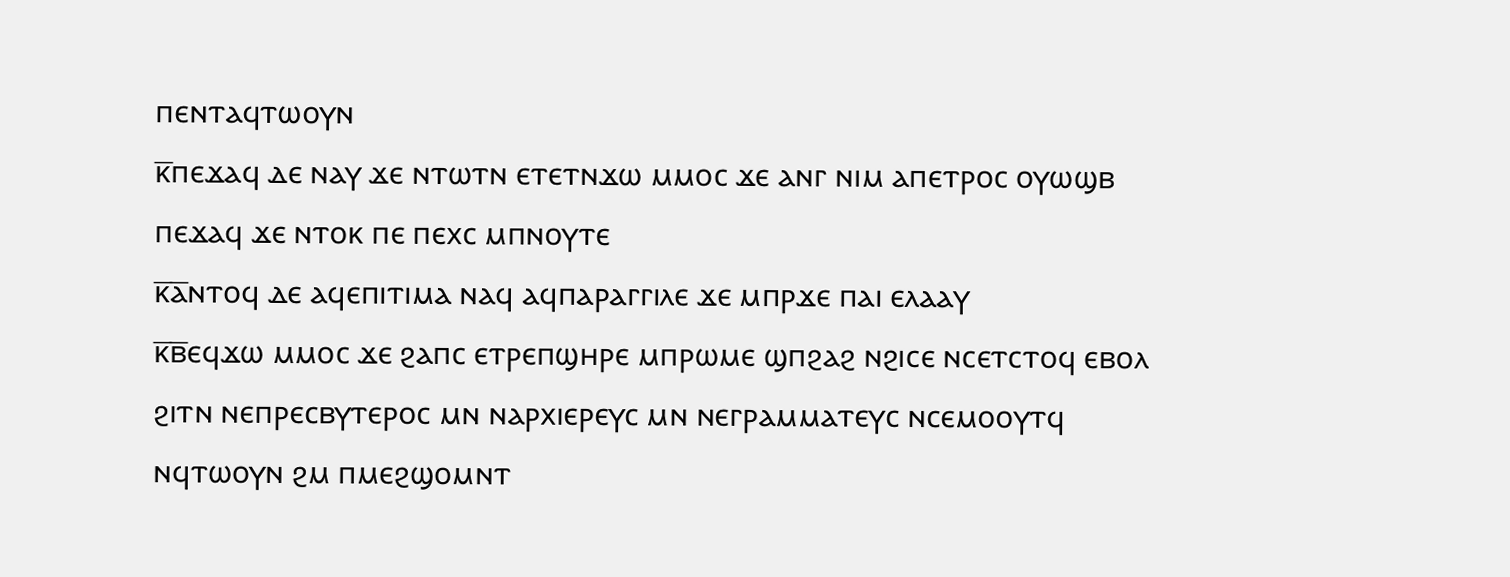ⲡⲉⲛⲧⲁϥⲧⲱⲟⲩⲛ
ⲕ̅ⲡⲉϫⲁϥ ⲇⲉ ⲛⲁⲩ ϫⲉ ⲛⲧⲱⲧⲛ ⲉⲧⲉⲧⲛϫⲱ ⲙⲙⲟⲥ ϫⲉ ⲁⲛⲅ ⲛⲓⲙ ⲁⲡⲉⲧⲣⲟⲥ ⲟⲩⲱϣⲃ ⲡⲉϫⲁϥ ϫⲉ ⲛⲧⲟⲕ ⲡⲉ ⲡⲉⲭⲥ ⲙⲡⲛⲟⲩⲧⲉ
ⲕ̅ⲁ̅ⲛⲧⲟϥ ⲇⲉ ⲁϥⲉⲡⲓⲧⲓⲙⲁ ⲛⲁϥ ⲁϥⲡⲁⲣⲁⲅⲅⲓⲗⲉ ϫⲉ ⲙⲡⲣϫⲉ ⲡⲁⲓ ⲉⲗⲁⲁⲩ
ⲕ̅ⲃ̅ⲉϥϫⲱ ⲙⲙⲟⲥ ϫⲉ ϩⲁⲡⲥ ⲉⲧⲣⲉⲡϣⲏⲣⲉ ⲙⲡⲣⲱⲙⲉ ϣⲡϩⲁϩ ⲛϩⲓⲥⲉ ⲛⲥⲉⲧⲥⲧⲟϥ ⲉⲃⲟⲗ ϩⲓⲧⲛ ⲛⲉⲡⲣⲉⲥⲃⲩⲧⲉⲣⲟⲥ ⲙⲛ ⲛⲁⲣⲭⲓⲉⲣⲉⲩⲥ ⲙⲛ ⲛⲉⲅⲣⲁⲙⲙⲁⲧⲉⲩⲥ ⲛⲥⲉⲙⲟⲟⲩⲧϥ ⲛϥⲧⲱⲟⲩⲛ ϩⲙ ⲡⲙⲉϩϣⲟⲙⲛⲧ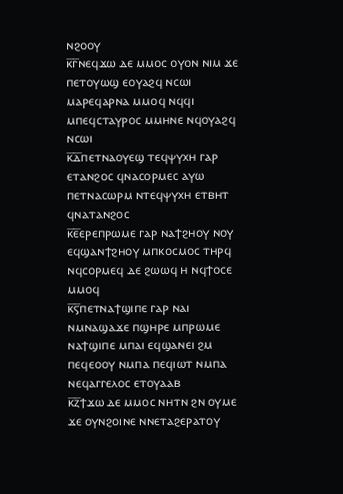ⲛϩⲟⲟⲩ
ⲕ̅ⲅ̅ⲛⲉϥϫⲱ ⲇⲉ ⲙⲙⲟⲥ ⲟⲩⲟⲛ ⲛⲓⲙ ϫⲉ ⲡⲉⲧⲟⲩⲱϣ ⲉⲟⲩⲁϩϥ ⲛⲥⲱⲓ ⲙⲁⲣⲉϥⲁⲣⲛⲁ ⲙⲙⲟϥ ⲛϥϥⲓ ⲙⲡⲉϥⲥⲧⲁⲩⲣⲟⲥ ⲙⲙⲏⲛⲉ ⲛϥⲟⲩⲁϩϥ ⲛⲥⲱⲓ
ⲕ̅ⲇ̅ⲡⲉⲧⲛⲁⲟⲩⲉϣ ⲧⲉϥⲯⲩⲭⲏ ⲅⲁⲣ ⲉⲧⲁⲛϩⲟⲥ ϥⲛⲁⲥⲟⲣⲙⲉⲥ ⲁⲩⲱ ⲡⲉⲧⲛⲁⲥⲱⲣⲙ ⲛⲧⲉϥⲯⲩⲭⲏ ⲉⲧⲃⲏⲧ ϥⲛⲁⲧⲁⲛϩⲟⲥ
ⲕ̅ⲉ̅ⲉⲣⲉⲡⲣⲱⲙⲉ ⲅⲁⲣ ⲛⲁϯϩⲏⲟⲩ ⲛⲟⲩ ⲉϥϣⲁⲛϯϩⲏⲟⲩ ⲙⲡⲕⲟⲥⲙⲟⲥ ⲧⲏⲣϥ ⲛϥⲥⲟⲣⲙⲉϥ ⲇⲉ ϩⲱⲱϥ ⲏ ⲛϥϯⲟⲥⲉ ⲙⲙⲟϥ
ⲕ̅ⲋ̅ⲡⲉⲧⲛⲁϯϣⲓⲡⲉ ⲅⲁⲣ ⲛⲁⲓ ⲛⲙⲛⲁϣⲁϫⲉ ⲡϣⲏⲣⲉ ⲙⲡⲣⲱⲙⲉ ⲛⲁϯϣⲓⲡⲉ ⲙⲡⲁⲓ ⲉϥϣⲁⲛⲉⲓ ϩⲙ ⲡⲉϥⲉⲟⲟⲩ ⲛⲙⲡⲁ ⲡⲉϥⲓⲱⲧ ⲛⲙⲡⲁ ⲛⲉϥⲁⲅⲅⲉⲗⲟⲥ ⲉⲧⲟⲩⲁⲁⲃ
ⲕ̅ⲍ̅ϯϫⲱ ⲇⲉ ⲙⲙⲟⲥ ⲛⲏⲧⲛ ϩⲛ ⲟⲩⲙⲉ ϫⲉ ⲟⲩⲛϩⲟⲓⲛⲉ ⲛⲛⲉⲧⲁϩⲉⲣⲁⲧⲟⲩ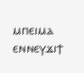ⲙⲡⲉⲓⲙⲁ ⲉⲛⲛⲉⲩϫⲓϯ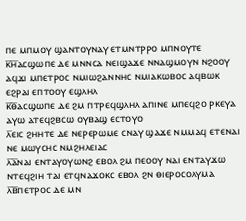ⲡⲉ ⲙⲡⲙⲟⲩ ϣⲁⲛⲧⲟⲩⲛⲁⲩ ⲉⲧⲙⲛⲧⲣⲣⲟ ⲙⲡⲛⲟⲩⲧⲉ
ⲕ̅ⲏ̅ⲁⲥϣⲱⲡⲉ ⲇⲉ ⲙⲛⲛⲥⲁ ⲛⲉⲓϣⲁϫⲉ ⲛⲛⲁϣⲙⲟⲩⲛ ⲛϩⲟⲟⲩ ⲁϥϫⲓ ⲙⲡⲉⲧⲣⲟⲥ ⲛⲙⲓⲱϩⲁⲛⲛⲏⲥ ⲛⲙⲓⲁⲕⲱⲃⲟⲥ ⲁϥⲃⲱⲕ ⲉϩⲣⲁⲓ ⲉⲡⲧⲟⲟⲩ ⲉϣⲗⲏⲗ
ⲕ̅ⲑ̅ⲁⲥϣⲱⲡⲉ ⲇⲉ ϩⲙ ⲡⲧⲣⲉϥϣⲗⲏⲗ ⲁⲡⲓⲛⲉ ⲙⲡⲉϥϩⲟ ⲣⲕⲉⲩⲁ ⲁⲩⲱ ⲁⲧⲉϥϩⲃⲥⲱ ⲟⲩⲃⲁϣ ⲉⲥⲧⲟⲩⲟ
ⲗ̅ⲉⲓⲥ ϩⲏⲏⲧⲉ ⲇⲉ ⲛⲉⲣⲉⲣⲱⲙⲉ ⲥⲛⲁⲩ ϣⲁϫⲉ ⲛⲙⲙⲁϥ ⲉⲧⲉⲛⲁⲓ ⲛⲉ ⲙⲱⲩⲥⲏⲥ ⲛⲙϩⲏⲗⲉⲓⲁⲥ
ⲗ̅ⲁ̅ⲛⲁⲓ ⲉⲛⲧⲁⲩⲟⲩⲱⲛϩ ⲉⲃⲟⲗ ϩⲙ ⲡⲉⲟⲟⲩ ⲛⲁⲓ ⲉⲛⲧⲁⲩϫⲱ ⲛⲧⲉϥϩⲓⲏ ⲧⲁⲓ ⲉⲧϥⲛⲁϫⲟⲕⲥ ⲉⲃⲟⲗ ϩⲛ ⲑⲓⲉⲣⲟⲥⲟⲗⲩⲙⲁ
ⲗ̅ⲃ̅ⲡⲉⲧⲣⲟⲥ ⲇⲉ ⲙⲛ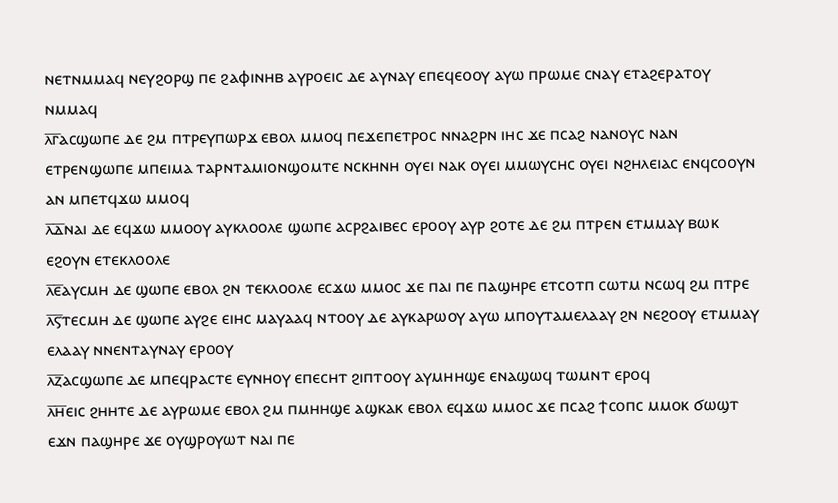ⲛⲉⲧⲛⲙⲙⲁϥ ⲛⲉⲩϩⲟⲣϣ ⲡⲉ ϩⲁⲫⲓⲛⲏⲃ ⲁⲩⲣⲟⲉⲓⲥ ⲇⲉ ⲁⲩⲛⲁⲩ ⲉⲡⲉϥⲉⲟⲟⲩ ⲁⲩⲱ ⲡⲣⲱⲙⲉ ⲥⲛⲁⲩ ⲉⲧⲁϩⲉⲣⲁⲧⲟⲩ ⲛⲙⲙⲁϥ
ⲗ̅ⲅ̅ⲁⲥϣⲱⲡⲉ ⲇⲉ ϩⲙ ⲡⲧⲣⲉⲩⲡⲱⲣϫ ⲉⲃⲟⲗ ⲙⲙⲟϥ ⲡⲉϫⲉⲡⲉⲧⲣⲟⲥ ⲛⲛⲁϩⲣⲛ ⲓⲏⲥ ϫⲉ ⲡⲥⲁϩ ⲛⲁⲛⲟⲩⲥ ⲛⲁⲛ ⲉⲧⲣⲉⲛϣⲱⲡⲉ ⲙⲡⲉⲓⲙⲁ ⲧⲁⲣⲛⲧⲁⲙⲓⲟⲛϣⲟⲙⲧⲉ ⲛⲥⲕⲏⲛⲏ ⲟⲩⲉⲓ ⲛⲁⲕ ⲟⲩⲉⲓ ⲙⲙⲱⲩⲥⲏⲥ ⲟⲩⲉⲓ ⲛϩⲏⲗⲉⲓⲁⲥ ⲉⲛϥⲥⲟⲟⲩⲛ ⲁⲛ ⲙⲡⲉⲧϥϫⲱ ⲙⲙⲟϥ
ⲗ̅ⲇ̅ⲛⲁⲓ ⲇⲉ ⲉϥϫⲱ ⲙⲙⲟⲟⲩ ⲁⲩⲕⲗⲟⲟⲗⲉ ϣⲱⲡⲉ ⲁⲥⲣϩⲁⲓⲃⲉⲥ ⲉⲣⲟⲟⲩ ⲁⲩⲣ ϩⲟⲧⲉ ⲇⲉ ϩⲙ ⲡⲧⲣⲉⲛ ⲉⲧⲙⲙⲁⲩ ⲃⲱⲕ ⲉϩⲟⲩⲛ ⲉⲧⲉⲕⲗⲟⲟⲗⲉ
ⲗ̅ⲉ̅ⲁⲩⲥⲙⲏ ⲇⲉ ϣⲱⲡⲉ ⲉⲃⲟⲗ ϩⲛ ⲧⲉⲕⲗⲟⲟⲗⲉ ⲉⲥϫⲱ ⲙⲙⲟⲥ ϫⲉ ⲡⲁⲓ ⲡⲉ ⲡⲁϣⲏⲣⲉ ⲉⲧⲥⲟⲧⲡ ⲥⲱⲧⲙ ⲛⲥⲱϥ ϩⲙ ⲡⲧⲣⲉ
ⲗ̅ⲋ̅ⲧⲉⲥⲙⲏ ⲇⲉ ϣⲱⲡⲉ ⲁⲩϩⲉ ⲉⲓⲏⲥ ⲙⲁⲩⲁⲁϥ ⲛⲧⲟⲟⲩ ⲇⲉ ⲁⲩⲕⲁⲣⲱⲟⲩ ⲁⲩⲱ ⲙⲡⲟⲩⲧⲁⲙⲉⲗⲁⲁⲩ ϩⲛ ⲛⲉϩⲟⲟⲩ ⲉⲧⲙⲙⲁⲩ ⲉⲗⲁⲁⲩ ⲛⲛⲉⲛⲧⲁⲩⲛⲁⲩ ⲉⲣⲟⲟⲩ
ⲗ̅ⲍ̅ⲁⲥϣⲱⲡⲉ ⲇⲉ ⲙⲡⲉϥⲣⲁⲥⲧⲉ ⲉⲩⲛⲏⲟⲩ ⲉⲡⲉⲥⲏⲧ ϩⲓⲡⲧⲟⲟⲩ ⲁⲩⲙⲏⲏϣⲉ ⲉⲛⲁϣⲱϥ ⲧⲱⲙⲛⲧ ⲉⲣⲟϥ
ⲗ̅ⲏ̅ⲉⲓⲥ ϩⲏⲏⲧⲉ ⲇⲉ ⲁⲩⲣⲱⲙⲉ ⲉⲃⲟⲗ ϩⲙ ⲡⲙⲏⲏϣⲉ ⲁϣⲕⲁⲕ ⲉⲃⲟⲗ ⲉϥϫⲱ ⲙⲙⲟⲥ ϫⲉ ⲡⲥⲁϩ ϯⲥⲟⲡⲥ ⲙⲙⲟⲕ ϭⲱϣⲧ ⲉϫⲛ ⲡⲁϣⲏⲣⲉ ϫⲉ ⲟⲩϣⲣⲟⲩⲱⲧ ⲛⲁⲓ ⲡⲉ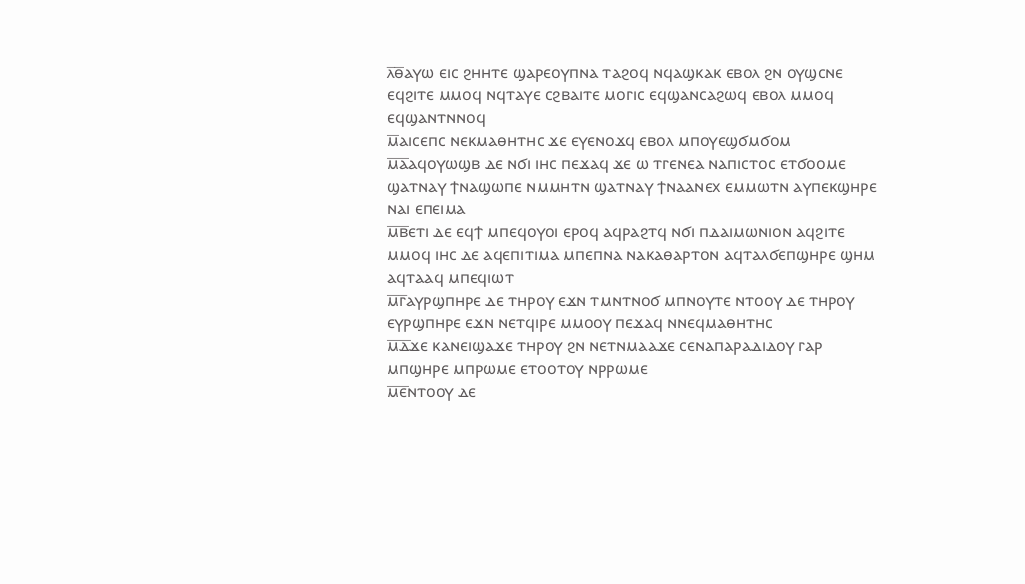ⲗ̅ⲑ̅ⲁⲩⲱ ⲉⲓⲥ ϩⲏⲏⲧⲉ ϣⲁⲣⲉⲟⲩⲡⲛⲁ ⲧⲁϩⲟϥ ⲛϥⲁϣⲕⲁⲕ ⲉⲃⲟⲗ ϩⲛ ⲟⲩϣⲥⲛⲉ ⲉϥϩⲓⲧⲉ ⲙⲙⲟϥ ⲛϥⲧⲁⲩⲉ ⲥϩⲃⲁⲓⲧⲉ ⲙⲟⲅⲓⲥ ⲉϥϣⲁⲛⲥⲁϩⲱϥ ⲉⲃⲟⲗ ⲙⲙⲟϥ ⲉϥϣⲁⲛⲧⲛⲛⲟϥ
ⲙ̅ⲁⲓⲥⲉⲡⲥ ⲛⲉⲕⲙⲁⲑⲏⲧⲏⲥ ϫⲉ ⲉⲩⲉⲛⲟϫϥ ⲉⲃⲟⲗ ⲙⲡⲟⲩⲉϣϭⲙϭⲟⲙ
ⲙ̅ⲁ̅ⲁϥⲟⲩⲱϣⲃ ⲇⲉ ⲛϭⲓ ⲓⲏⲥ ⲡⲉϫⲁϥ ϫⲉ ⲱ ⲧⲅⲉⲛⲉⲁ ⲛⲁⲡⲓⲥⲧⲟⲥ ⲉⲧϭⲟⲟⲙⲉ ϣⲁⲧⲛⲁⲩ ϯⲛⲁϣⲱⲡⲉ ⲛⲙⲙⲏⲧⲛ ϣⲁⲧⲛⲁⲩ ϯⲛⲁⲁⲛⲉⲭ ⲉⲙⲙⲱⲧⲛ ⲁⲩⲡⲉⲕϣⲏⲣⲉ ⲛⲁⲓ ⲉⲡⲉⲓⲙⲁ
ⲙ̅ⲃ̅ⲉⲧⲓ ⲇⲉ ⲉϥϯ ⲙⲡⲉϥⲟⲩⲟⲓ ⲉⲣⲟϥ ⲁϥⲣⲁϩⲧϥ ⲛϭⲓ ⲡⲇⲁⲓⲙⲱⲛⲓⲟⲛ ⲁϥϩⲓⲧⲉ ⲙⲙⲟϥ ⲓⲏⲥ ⲇⲉ ⲁϥⲉⲡⲓⲧⲓⲙⲁ ⲙⲡⲉⲡⲛⲁ ⲛⲁⲕⲁⲑⲁⲣⲧⲟⲛ ⲁϥⲧⲁⲗϭⲉⲡϣⲏⲣⲉ ϣⲏⲙ ⲁϥⲧⲁⲁϥ ⲙⲡⲉϥⲓⲱⲧ
ⲙ̅ⲅ̅ⲁⲩⲣϣⲡⲏⲣⲉ ⲇⲉ ⲧⲏⲣⲟⲩ ⲉϫⲛ ⲧⲙⲛⲧⲛⲟϭ ⲙⲡⲛⲟⲩⲧⲉ ⲛⲧⲟⲟⲩ ⲇⲉ ⲧⲏⲣⲟⲩ ⲉⲩⲣϣⲡⲏⲣⲉ ⲉϫⲛ ⲛⲉⲧϥⲓⲣⲉ ⲙⲙⲟⲟⲩ ⲡⲉϫⲁϥ ⲛⲛⲉϥⲙⲁⲑⲏⲧⲏⲥ
ⲙ̅ⲇ̅ϫⲉ ⲕⲁⲛⲉⲓϣⲁϫⲉ ⲧⲏⲣⲟⲩ ϩⲛ ⲛⲉⲧⲛⲙⲁⲁϫⲉ ⲥⲉⲛⲁⲡⲁⲣⲁⲇⲓⲇⲟⲩ ⲅⲁⲣ ⲙⲡϣⲏⲣⲉ ⲙⲡⲣⲱⲙⲉ ⲉⲧⲟⲟⲧⲟⲩ ⲛⲣⲣⲱⲙⲉ
ⲙ̅ⲉ̅ⲛⲧⲟⲟⲩ ⲇⲉ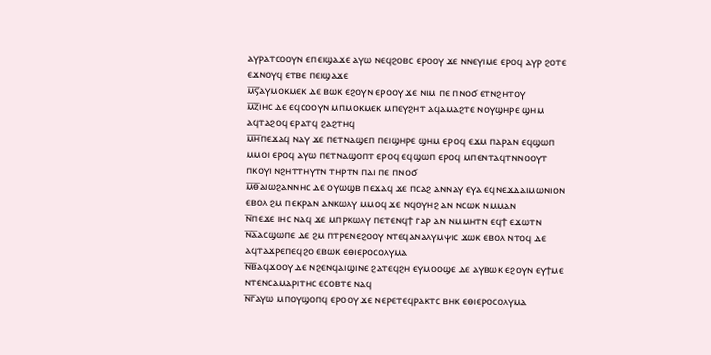ⲁⲩⲣⲁⲧⲥⲟⲟⲩⲛ ⲉⲡⲉⲓϣⲁϫⲉ ⲁⲩⲱ ⲛⲉϥϩⲟⲃⲥ ⲉⲣⲟⲟⲩ ϫⲉ ⲛⲛⲉⲩⲓⲙⲉ ⲉⲣⲟϥ ⲁⲩⲣ ϩⲟⲧⲉ ⲉϫⲛⲟⲩϥ ⲉⲧⲃⲉ ⲡⲉⲓϣⲁϫⲉ
ⲙ̅ⲋ̅ⲁⲩⲙⲟⲕⲙⲉⲕ ⲇⲉ ⲃⲱⲕ ⲉϩⲟⲩⲛ ⲉⲣⲟⲟⲩ ϫⲉ ⲛⲓⲙ ⲡⲉ ⲡⲛⲟϭ ⲉⲧⲛϩⲏⲧⲟⲩ
ⲙ̅ⲍ̅ⲓⲏⲥ ⲇⲉ ⲉϥⲥⲟⲟⲩⲛ ⲙⲡⲙⲟⲕⲙⲉⲕ ⲙⲡⲉⲩϩⲏⲧ ⲁϥⲁⲙⲁϩⲧⲉ ⲛⲟⲩϣⲏⲣⲉ ϣⲏⲙ ⲁϥⲧⲁϩⲟϥ ⲉⲣⲁⲧϥ ϩⲁϩⲧⲏϥ
ⲙ̅ⲏ̅ⲡⲉϫⲁϥ ⲛⲁⲩ ϫⲉ ⲡⲉⲧⲛⲁϣⲉⲡ ⲡⲉⲓϣⲏⲣⲉ ϣⲏⲙ ⲉⲣⲟϥ ⲉϫⲙ ⲡⲁⲣⲁⲛ ⲉϥϣⲱⲡ ⲙⲙⲟⲓ ⲉⲣⲟϥ ⲁⲩⲱ ⲡⲉⲧⲛⲁϣⲟⲡⲧ ⲉⲣⲟϥ ⲉϥϣⲱⲡ ⲉⲣⲟϥ ⲙⲡⲉⲛⲧⲁϥⲧⲛⲛⲟⲟⲩⲧ ⲡⲕⲟⲩⲓ ⲛϩⲏⲧⲧⲏⲩⲧⲛ ⲧⲏⲣⲧⲛ ⲡⲁⲓ ⲡⲉ ⲡⲛⲟϭ
ⲙ̅ⲑ̅ⲁⲓⲱϩⲁⲛⲛⲏⲥ ⲇⲉ ⲟⲩⲱϣⲃ ⲡⲉϫⲁϥ ϫⲉ ⲡⲥⲁϩ ⲁⲛⲛⲁⲩ ⲉⲩⲁ ⲉϥⲛⲉϫⲇⲁⲓⲙⲱⲛⲓⲟⲛ ⲉⲃⲟⲗ ϩⲙ ⲡⲉⲕⲣⲁⲛ ⲁⲛⲕⲱⲗⲩ ⲙⲙⲟϥ ϫⲉ ⲛϥⲟⲩⲏϩ ⲁⲛ ⲛⲥⲱⲕ ⲛⲙⲙⲁⲛ
ⲛ̅ⲡⲉϫⲉ ⲓⲏⲥ ⲛⲁϥ ϫⲉ ⲙⲡⲣⲕⲱⲗⲩ ⲡⲉⲧⲉⲛϥϯ ⲅⲁⲣ ⲁⲛ ⲛⲙⲙⲏⲧⲛ ⲉϥϯ ⲉϫⲱⲧⲛ
ⲛ̅ⲁ̅ⲁⲥϣⲱⲡⲉ ⲇⲉ ϩⲙ ⲡⲧⲣⲉⲛⲉϩⲟⲟⲩ ⲛⲧⲉϥⲁⲛⲁⲗⲩⲙⲯⲓⲥ ϫⲱⲕ ⲉⲃⲟⲗ ⲛⲧⲟϥ ⲇⲉ ⲁϥⲧⲁϫⲣⲉⲡⲉϥϩⲟ ⲉⲃⲱⲕ ⲉⲑⲓⲉⲣⲟⲥⲟⲗⲩⲙⲁ
ⲛ̅ⲃ̅ⲁϥϫⲟⲟⲩ ⲇⲉ ⲛϩⲉⲛϥⲁⲓϣⲓⲛⲉ ϩⲁⲧⲉϥϩⲏ ⲉⲩⲙⲟⲟϣⲉ ⲇⲉ ⲁⲩⲃⲱⲕ ⲉϩⲟⲩⲛ ⲉⲩϯⲙⲉ ⲛⲧⲉⲛⲥⲁⲙⲁⲣⲓⲧⲏⲥ ⲉⲥⲟⲃⲧⲉ ⲛⲁϥ
ⲛ̅ⲅ̅ⲁⲩⲱ ⲙⲡⲟⲩϣⲟⲡϥ ⲉⲣⲟⲟⲩ ϫⲉ ⲛⲉⲣⲉⲧⲉϥⲣⲁⲕⲧⲥ ⲃⲏⲕ ⲉⲑⲓⲉⲣⲟⲥⲟⲗⲩⲙⲁ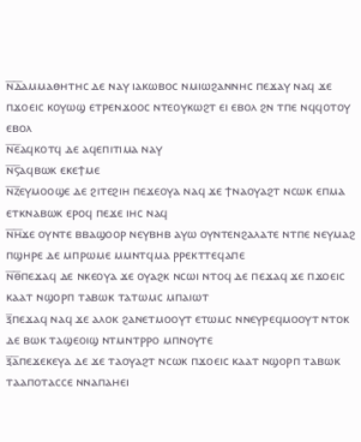ⲛ̅ⲇ̅ⲁⲙⲙⲁⲑⲏⲧⲏⲥ ⲇⲉ ⲛⲁⲩ ⲓⲁⲕⲱⲃⲟⲥ ⲛⲙⲓⲱϩⲁⲛⲛⲏⲥ ⲡⲉϫⲁⲩ ⲛⲁϥ ϫⲉ ⲡϫⲟⲉⲓⲥ ⲕⲟⲩⲱϣ ⲉⲧⲣⲉⲛϫⲟⲟⲥ ⲛⲧⲉⲟⲩⲕⲱϩⲧ ⲉⲓ ⲉⲃⲟⲗ ϩⲛ ⲧⲡⲉ ⲛϥϥⲟⲧⲟⲩ ⲉⲃⲟⲗ
ⲛ̅ⲉ̅ⲁϥⲕⲟⲧϥ ⲇⲉ ⲁϥⲉⲡⲓⲧⲓⲙⲁ ⲛⲁⲩ
ⲛ̅ⲋ̅ⲁϥⲃⲱⲕ ⲉⲕⲉϯⲙⲉ
ⲛ̅ⲍ̅ⲉⲩⲙⲟⲟϣⲉ ⲇⲉ ϩⲓⲧⲉϩⲓⲏ ⲡⲉϫⲉⲟⲩⲁ ⲛⲁϥ ϫⲉ ϯⲛⲁⲟⲩⲁϩⲧ ⲛⲥⲱⲕ ⲉⲡⲙⲁ ⲉⲧⲕⲛⲁⲃⲱⲕ ⲉⲣⲟϥ ⲡⲉϫⲉ ⲓⲏⲥ ⲛⲁϥ
ⲛ̅ⲏ̅ϫⲉ ⲟⲩⲛⲧⲉ ⲃⲃⲁϣⲟⲟⲣ ⲛⲉⲩⲃⲏⲃ ⲁⲩⲱ ⲟⲩⲛⲧⲉⲛϩⲁⲗⲁⲧⲉ ⲛⲧⲡⲉ ⲛⲉⲩⲙⲁϩ ⲡϣⲏⲣⲉ ⲇⲉ ⲙⲡⲣⲱⲙⲉ ⲙⲙⲛⲧϥⲙⲁ ⲣⲣⲉⲕⲧⲧⲉϥⲁⲡⲉ
ⲛ̅ⲑ̅ⲡⲉϫⲁϥ ⲇⲉ ⲛⲕⲉⲟⲩⲁ ϫⲉ ⲟⲩⲁϩⲕ ⲛⲥⲱⲓ ⲛⲧⲟϥ ⲇⲉ ⲡⲉϫⲁϥ ϫⲉ ⲡϫⲟⲉⲓⲥ ⲕⲁⲁⲧ ⲛϣⲟⲣⲡ ⲧⲁⲃⲱⲕ ⲧⲁⲧⲱⲙⲥ ⲙⲡⲁⲓⲱⲧ
ⲝ̅ⲡⲉϫⲁϥ ⲛⲁϥ ϫⲉ ⲁⲗⲟⲕ ϩⲁⲛⲉⲧⲙⲟⲟⲩⲧ ⲉⲧⲱⲙⲥ ⲛⲛⲉⲩⲣⲉϥⲙⲟⲟⲩⲧ ⲛⲧⲟⲕ ⲇⲉ ⲃⲱⲕ ⲧⲁϣⲉⲟⲓϣ ⲛⲧⲙⲛⲧⲣⲣⲟ ⲙⲡⲛⲟⲩⲧⲉ
ⲝ̅ⲁ̅ⲡⲉϫⲉⲕⲉⲩⲁ ⲇⲉ ϫⲉ ⲧⲁⲟⲩⲁϩⲧ ⲛⲥⲱⲕ ⲡϫⲟⲉⲓⲥ ⲕⲁⲁⲧ ⲛϣⲟⲣⲡ ⲧⲁⲃⲱⲕ ⲧⲁⲁⲡⲟⲧⲁⲥⲥⲉ ⲛⲛⲁⲡⲁⲏⲉⲓ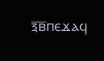ⲝ̅ⲃ̅ⲡⲉϫⲁϥ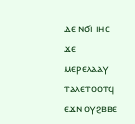ⲇⲉ ⲛϭⲓ ⲓⲏⲥ ϫⲉ ⲙⲉⲣⲉⲗⲁⲁⲩ ⲧⲁⲗⲉⲧⲟⲟⲧϥ ⲉϫⲛ ⲟⲩϩⲃⲃⲉ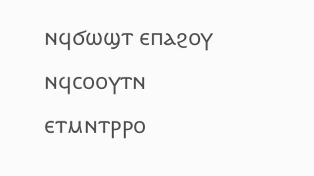ⲛϥϭⲱϣⲧ ⲉⲡⲁϩⲟⲩ ⲛϥⲥⲟⲟⲩⲧⲛ ⲉⲧⲙⲛⲧⲣⲣⲟ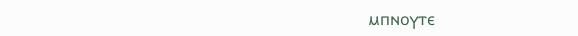ⲙⲡⲛⲟⲩⲧⲉ